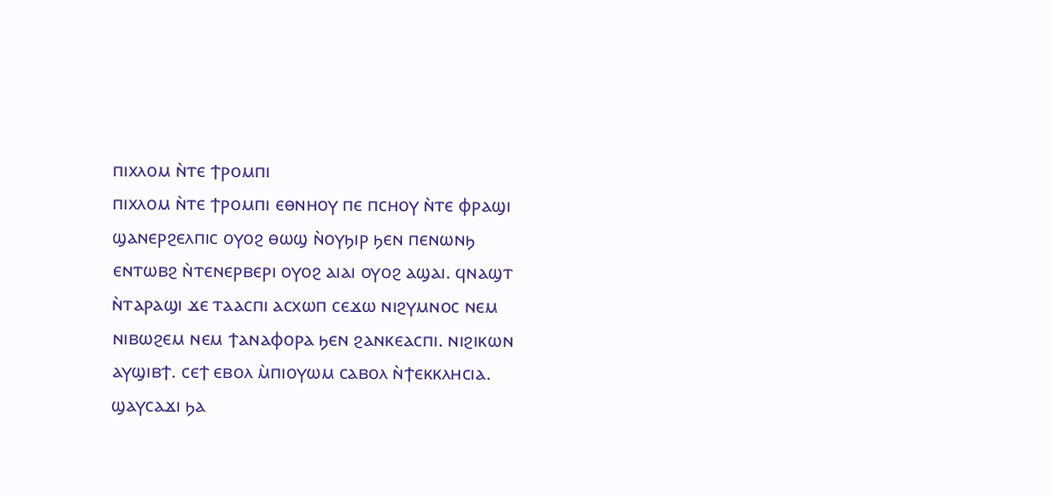ⲡⲓⲭⲗⲟⲙ ⲛ̀ⲧⲉ ϯⲣⲟⲙⲡⲓ
ⲡⲓⲭⲗⲟⲙ ⲛ̀ⲧⲉ ϯⲣⲟⲙⲡⲓ ⲉⲑⲛⲏⲟⲩ ⲡⲉ ⲡⲥⲏⲟⲩ ⲛ̀ⲧⲉ ⲫⲣⲁϣⲓ ϣⲁⲛⲉⲣϩⲉⲗⲡⲓⲥ ⲟⲩⲟϩ ⲑⲱϣ ⲛ̀ⲟⲩϧⲓⲣ ϧⲉⲛ ⲡⲉⲛⲱⲛϧ ⲉⲛⲧⲱⲃϩ ⲛ̀ⲧⲉⲛⲉⲣⲃⲉⲣⲓ ⲟⲩⲟϩ ⲁⲓⲁⲓ ⲟⲩⲟϩ ⲁϣⲁⲓ. ϥⲛⲁϣⲧ ⲛ̀ⲧⲁⲣⲁϣⲓ ϫⲉ ⲧⲁⲁⲥⲡⲓ ⲁⲥⲭⲱⲡ ⲥⲉϫⲱ ⲛⲓϩⲩⲙⲛⲟⲥ ⲛⲉⲙ ⲛⲓⲃⲱϩⲉⲙ ⲛⲉⲙ ϯⲁⲛⲁⲫⲟⲣⲁ ϧⲉⲛ ϩⲁⲛⲕⲉⲁⲥⲡⲓ. ⲛⲓϩⲓⲕⲱⲛ ⲁⲩϣⲓⲃϯ. ⲥⲉϯ ⲉⲃⲟⲗ ⲙ̀ⲡⲓⲟⲩⲱⲙ ⲥⲁⲃⲟⲗ ⲛ̀ϯⲉⲕⲕⲗⲏⲥⲓⲁ. ϣⲁⲩⲥⲁϫⲓ ϧⲁ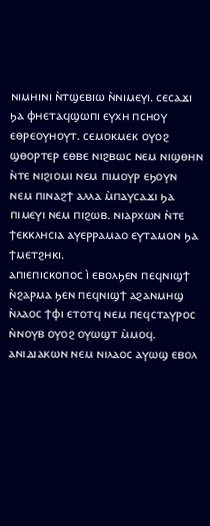ⲛⲓⲙⲏⲓⲛⲓ ⲛ̀ⲧϣⲉⲃⲓⲱ ⲛ̀ⲛⲓⲙⲉⲩⲓ. ⲥⲉⲥⲁϫⲓ ϧⲁ ⲫⲏⲉⲧⲁϥϣⲱⲡⲓ ⲉⲩⲭⲏ ⲡⲥⲏⲟⲩ ⲉⲑⲣⲉⲟⲩⲏⲟⲩⲧ. ⲥⲉⲙⲟⲕⲙⲉⲕ ⲟⲩⲟϩ ϣⲑⲟⲣⲧⲉⲣ ⲉⲑⲃⲉ ⲛⲓϩⲃⲱⲥ ⲛⲉⲙ ⲛⲓϣⲑⲏⲛ ⲛ̀ⲧⲉ ⲛⲓϩⲓⲟⲙⲓ ⲛⲉⲙ ⲡⲓⲙⲟⲩⲣ ⲉϧⲟⲩⲛ  ⲛⲉⲙ ⲡⲓⲛⲁϩϯ ⲁⲗⲗⲁ ⲙ̀ⲡⲁⲩⲥⲁϫⲓ ϧⲁ ⲡⲓⲙⲉⲩⲓ ⲛⲉⲙ ⲡⲓϩⲱⲃ. ⲛⲓⲁⲣⲭⲱⲛ ⲛ̀ⲧⲉ ϯⲉⲕⲕⲗⲏⲥⲓⲁ ⲁⲩⲉⲣⲣⲁⲙⲁⲟ ⲉⲩⲧⲁⲙⲟⲛ ϧⲁ ϯⲙⲉⲧϩⲏⲕⲓ.
ⲁⲡⲓⲉⲡⲓⲥⲕⲟⲡⲟⲥ ⲓ̀ ⲉⲃⲟⲗϧⲉⲛ ⲡⲉϥⲛⲓϣϯ ⲛ̀ϩⲁⲣⲙⲁ ϧⲉⲛ ⲡⲉϥⲛⲓϣϯ ⲁϩⲁⲛⲙⲏϣ ⲛ̀ⲗⲁⲟⲥ ϯⲫⲓ ⲉⲧⲟⲧϥ ⲛⲉⲙ ⲡⲉϥⲥⲧⲁⲩⲣⲟⲥ ⲛ̀ⲛⲟⲩⲃ ⲟⲩⲟϩ ⲟⲩⲱϣⲧ ⲙ̀ⲙⲟϥ. ⲁⲛⲓⲇⲓⲁⲕⲱⲛ ⲛⲉⲙ ⲛⲓⲗⲁⲟⲥ ⲁⲩⲱϣ ⲉⲃⲟⲗ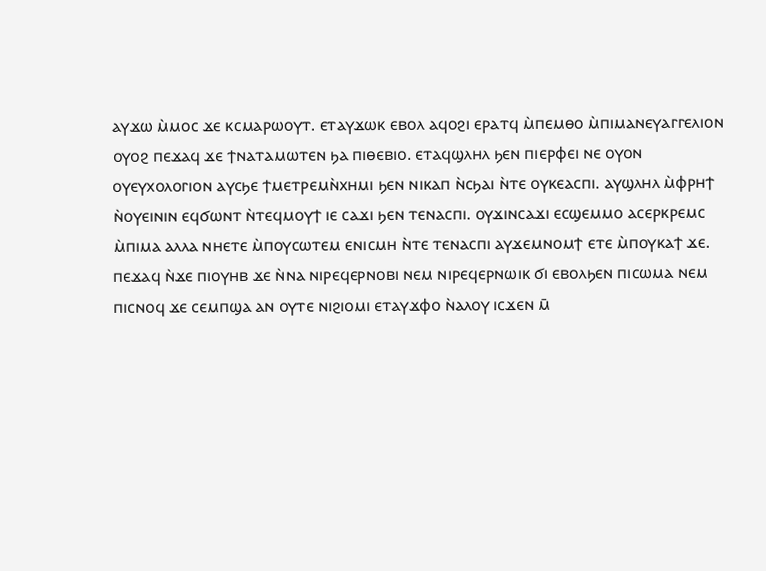ⲁⲩϫⲱ ⲙ̀ⲙⲟⲥ ϫⲉ ⲕⲥⲙⲁⲣⲱⲟⲩⲧ. ⲉⲧⲁⲩϫⲱⲕ ⲉⲃⲟⲗ ⲁϥⲟϩⲓ ⲉⲣⲁⲧϥ ⲙ̀ⲡⲉⲙⲑⲟ ⲙ̀ⲡⲓⲙⲁⲛⲉⲩⲁⲅⲅⲉⲗⲓⲟⲛ ⲟⲩⲟϩ ⲡⲉϫⲁϥ ϫⲉ ϯⲛⲁⲧⲁⲙⲱⲧⲉⲛ ϧⲁ ⲡⲓⲑⲉⲃⲓⲟ. ⲉⲧⲁϥϣⲗⲏⲗ ϧⲉⲛ ⲡⲓⲉⲣⲫⲉⲓ ⲛⲉ ⲟⲩⲟⲛ ⲟⲩⲉⲩⲭⲟⲗⲟⲅⲓⲟⲛ ⲁⲩⲥϧⲉ ϯⲙⲉⲧⲣⲉⲙⲛ̀ⲭⲏⲙⲓ ϧⲉⲛ ⲛⲓⲕⲁⲡ ⲛ̀ⲥϧⲁⲓ ⲛ̀ⲧⲉ ⲟⲩⲕⲉⲁⲥⲡⲓ. ⲁⲩϣⲗⲏⲗ ⲙ̀ⲫⲣⲏϯ ⲛ̀ⲟⲩⲉⲓⲛⲓⲛ ⲉϥϭⲱⲛⲧ ⲛ̀ⲧⲉϥⲙⲟⲩϯ ⲓⲉ ⲥⲁϫⲓ ϧⲉⲛ ⲧⲉⲛⲁⲥⲡⲓ. ⲟⲩϫⲓⲛⲥⲁϫⲓ ⲉⲥϣⲉⲙⲙⲟ ⲁⲥⲉⲣⲕⲣⲉⲙⲥ ⲙ̀ⲡⲓⲙⲁ ⲁⲗⲗⲁ ⲛⲏⲉⲧⲉ ⲙ̀ⲡⲟⲩⲥⲱⲧⲉⲙ ⲉⲛⲓⲥⲙⲏ ⲛ̀ⲧⲉ ⲧⲉⲛⲁⲥⲡⲓ ⲁⲩϫⲉⲙⲛⲟⲙϯ ⲉⲧⲉ ⲙ̀ⲡⲟⲩⲕⲁϯ ϫⲉ.
ⲡⲉϫⲁϥ ⲛ̀ϫⲉ ⲡⲓⲟⲩⲏⲃ ϫⲉ ⲛ̀ⲛⲁ ⲛⲓⲣⲉϥⲉⲣⲛⲟⲃⲓ ⲛⲉⲙ ⲛⲓⲣⲉϥⲉⲣⲛⲱⲓⲕ ϭⲓ ⲉⲃⲟⲗϧⲉⲛ ⲡⲓⲥⲱⲙⲁ ⲛⲉⲙ ⲡⲓⲥⲛⲟϥ ϫⲉ ⲥⲉⲙⲡϣⲁ ⲁⲛ ⲟⲩⲧⲉ ⲛⲓϩⲓⲟⲙⲓ ⲉⲧⲁⲩϫⲫⲟ ⲛ̀ⲁⲗⲟⲩ ⲓⲥϫⲉⲛ ⲙ̄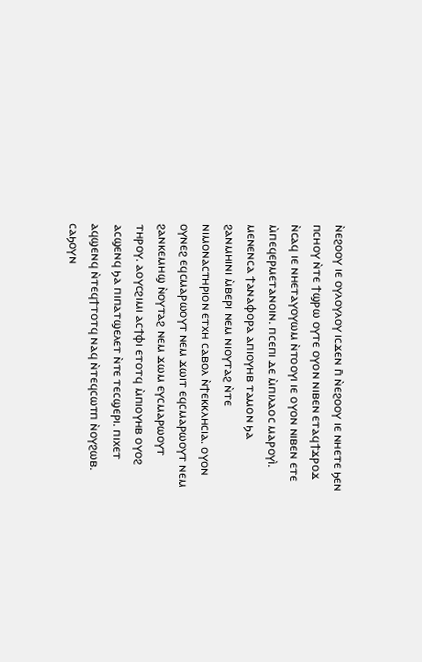ⲛ̀ⲉϩⲟⲟⲩ ⲓⲉ ⲟⲩⲗⲟⲩⲗⲟⲩ ⲓⲥϫⲉⲛ ⲡ̄ ⲛ̀ⲉϩⲟⲟⲩ ⲓⲉ ⲛⲏⲉⲧⲉ ϧⲉⲛ ⲡⲥⲏⲟⲩ ⲛ̀ⲧⲉ ϯϣⲣⲱ ⲟⲩⲧⲉ ⲟⲩⲟⲛ ⲛⲓⲃⲉⲛ ⲉⲧⲁϥϯϫⲣⲟϫ ⲛ̀ⲥⲁϥ ⲓⲉ ⲛⲏⲉⲧⲁⲩⲟⲩⲱⲙ ⲛ̀ⲧⲟⲟⲩⲓ ⲓⲉ ⲟⲩⲟⲛ ⲛⲓⲃⲉⲛ ⲉⲧⲉ ⲙ̀ⲡⲉϥⲉⲣⲙⲉⲧⲁⲛⲟⲓⲛ. ⲡⲥⲉⲡⲓ ⲇⲉ ⲙ̀ⲡⲓⲗⲁⲟⲥ ⲙⲁⲣⲟⲩⲓ̀.
ⲙⲉⲛⲉⲛⲥⲁ ϯⲁⲛⲁⲫⲟⲣⲁ ⲁⲡⲓⲟⲩⲏⲃ ⲧⲁⲙⲟⲛ ϧⲁ ϩⲁⲛⲙⲏⲓⲛⲓ ⲙ̀ⲃⲉⲣⲓ ⲛⲉⲙ ⲛⲓⲟⲩⲧⲁϩ ⲛ̀ⲧⲉ ⲛⲓⲙⲟⲛⲁⲥⲧⲏⲣⲓⲟⲛ ⲉⲧⲭⲏ ⲥⲁⲃⲟⲗ ⲛ̀ϯⲉⲕⲕⲗⲏⲥⲓⲁ. ⲟⲩⲟⲛ ⲟⲩⲛⲉϩ ⲉϥⲥⲙⲁⲣⲱⲟⲩⲧ ⲛⲉⲙ ϫⲱⲓⲧ ⲉϥⲥⲙⲁⲣⲱⲟⲩⲧ ⲛⲉⲙ ϩⲁⲛⲕⲉⲙⲏϣ ⲛ̀ⲟⲩⲧⲁϩ ⲛⲉⲙ ϫⲱⲙ ⲉⲩⲥⲙⲁⲣⲱⲟⲩⲧ ⲧⲏⲣⲟⲩ. ⲁⲟⲩⲥϩⲓⲙⲓ ⲁⲥϯⲫⲓ ⲉⲧⲟⲧϥ ⲙ̀ⲡⲓⲟⲩⲏⲃ ⲟⲩⲟϩ ⲁⲥϣⲉⲛϥ ϧⲁ ⲡⲓⲡⲁⲧϣⲉⲗⲉⲧ ⲛ̀ⲧⲉ ⲧⲉⲥϣⲉⲣⲓ. ⲡⲓⲭⲉⲧ ⲁϥϣⲉⲛϥ ⲛ̀ⲧⲉϥϯⲧⲟⲧϥ ⲛⲁϥ ⲛ̀ⲧⲉϥⲥⲱⲧⲡ ⲛ̀ⲟⲩϩⲱⲃ.
ⲥⲁϧⲟⲩⲛ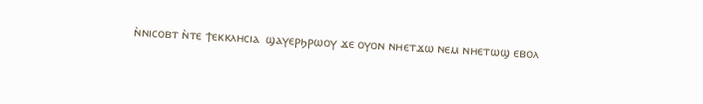ⲛ̀ⲛⲓⲥⲟⲃⲧ ⲛ̀ⲧⲉ ϯⲉⲕⲕⲗⲏⲥⲓⲁ  ϣⲁⲩⲉⲣϧⲣⲱⲟⲩ ϫⲉ ⲟⲩⲟⲛ ⲛⲏⲉⲧϫⲱ ⲛⲉⲙ ⲛⲏⲉⲧⲱϣ ⲉⲃⲟⲗ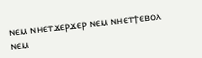ⲛⲉⲙ ⲛⲏⲉⲧϫⲉⲣϫⲉⲣ ⲛⲉⲙ ⲛⲏⲉⲧϯⲉⲃⲟⲗ ⲛⲉⲙ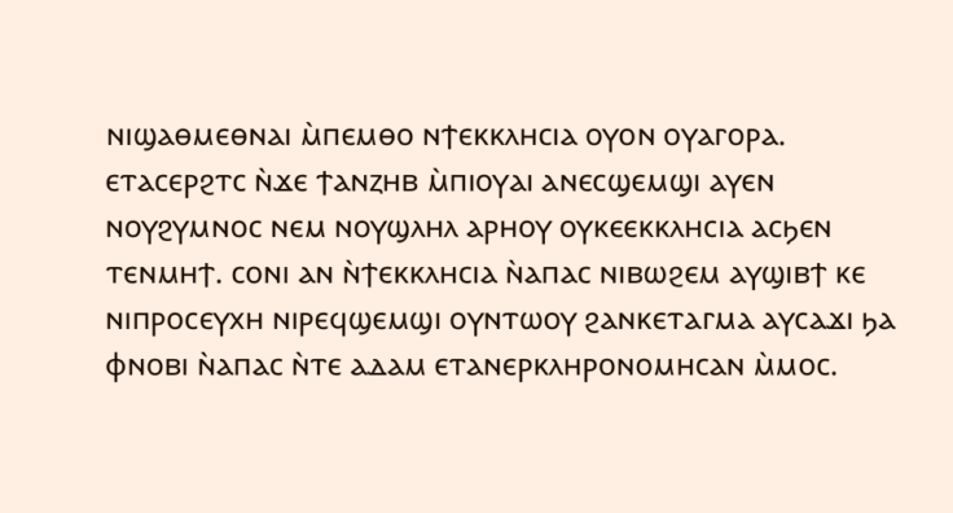ⲛⲓϣⲁⲑⲙⲉⲑⲛⲁⲓ ⲙ̀ⲡⲉⲙⲑⲟ ⲛϯⲉⲕⲕⲗⲏⲥⲓⲁ ⲟⲩⲟⲛ ⲟⲩⲁⲅⲟⲣⲁ.
ⲉⲧⲁⲥⲉⲣϩⲧⲥ ⲛ̀ϫⲉ ϯⲁⲛⲍⲏⲃ ⲙ̀ⲡⲓⲟⲩⲁⲓ ⲁⲛⲉⲥϣⲉⲙϣⲓ ⲁⲩⲉⲛ ⲛⲟⲩϩⲩⲙⲛⲟⲥ ⲛⲉⲙ ⲛⲟⲩϣⲗⲏⲗ ⲁⲣⲏⲟⲩ ⲟⲩⲕⲉⲉⲕⲕⲗⲏⲥⲓⲁ ⲁⲥϧⲉⲛ ⲧⲉⲛⲙⲏϯ. ⲥⲟⲛⲓ ⲁⲛ ⲛ̀ϯⲉⲕⲕⲗⲏⲥⲓⲁ ⲛ̀ⲁⲡⲁⲥ ⲛⲓⲃⲱϩⲉⲙ ⲁⲩϣⲓⲃϯ ⲕⲉ ⲛⲓⲡⲣⲟⲥⲉⲩⲭⲏ ⲛⲓⲣⲉϥϣⲉⲙϣⲓ ⲟⲩⲛⲧⲱⲟⲩ ϩⲁⲛⲕⲉⲧⲁⲅⲙⲁ ⲁⲩⲥⲁϫⲓ ϧⲁ ⲫⲛⲟⲃⲓ ⲛ̀ⲁⲡⲁⲥ ⲛ̀ⲧⲉ ⲁⲇⲁⲙ ⲉⲧⲁⲛⲉⲣⲕⲗⲏⲣⲟⲛⲟⲙⲏⲥⲁⲛ ⲙ̀ⲙⲟⲥ.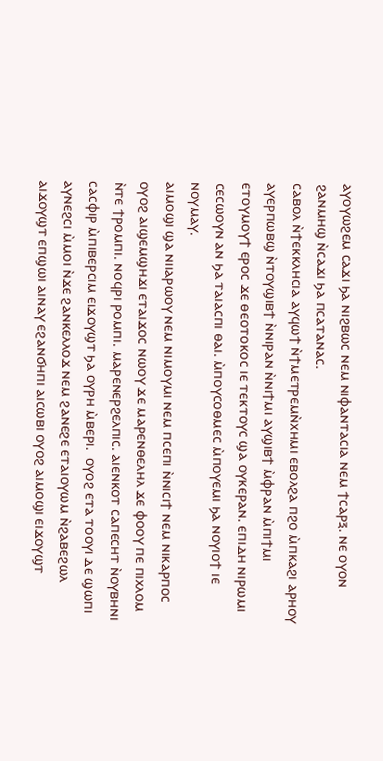ⲁⲩⲟⲩⲱϩⲉⲙ ⲥⲁϫⲓ ϧⲁ ⲛⲓϩⲃⲱⲥ ⲛⲉⲙ ⲛⲓⲫⲁⲛⲧⲁⲥⲓⲁ ⲛⲉⲙ ϯⲥⲁⲣⲝ. ⲛⲉ ⲟⲩⲟⲛ ϩⲁⲛⲙⲏϣ ⲛ̀ⲥⲁϫⲓ ϧⲁ ⲡⲥⲁⲧⲁⲛⲁⲥ.
ⲥⲁⲃⲟⲗ ⲛ̀ϯⲉⲕⲕⲗⲏⲥⲓⲁ ⲁⲩϥⲱϯ ⲛ̀ϯⲙⲉⲧⲣⲉⲙⲛ̀ⲭⲏⲙⲓ ⲉⲃⲟⲗϩⲁ ⲡϩⲟ ⲙ̀ⲡⲕⲁϩⲓ ⲁⲣⲏⲟⲩ ⲁⲩⲉⲣⲡⲱⲃϣ ⲛ̀ⲧⲟⲩϣⲓⲃϯ ⲛ̀ⲛⲓⲣⲁⲛ ⲛ̀ⲛⲓϯⲙⲓ ⲁⲩϣⲓⲃϯ ⲙ̀ⲫⲣⲁⲛ ⲙ̀ⲡⲓϯⲙⲓ ⲉⲧⲟⲩⲙⲟⲩϯ ⲉⲣⲟⲥ ϫⲉ ⲑⲉⲟⲧⲟⲕⲟⲥ ⲓⲉ ⲧⲉⲕⲧⲟⲩⲥ ϣⲁ ⲟⲩⲕⲉⲣⲁⲛ. ⲉⲡⲓⲇⲏ ⲛⲓⲣⲱⲙⲓ ⲥⲉⲥⲱⲟⲩⲛ ⲁⲛ ϧⲁ ⲧⲁⲓⲁⲥⲡⲓ ⲑⲁⲓ. ⲙ̀ⲡⲟⲩⲥⲟⲑⲙⲉⲥ ⲙ̀ⲡⲟⲩⲉⲙⲓ ϧⲁ ⲛⲟⲩⲓⲟϯ ⲓⲉ ⲛⲟⲩⲙⲁⲩ.
ⲁⲓⲙⲟϣⲓ ϣⲁ ⲛⲓⲓⲁⲣⲱⲟⲩ ⲛⲉⲙ ⲛⲓⲙⲟⲩⲙⲓ ⲛⲉⲙ ⲡⲥⲉⲡⲓ ⲛ̀ⲛⲓⲥⲓϯ ⲛⲉⲙ ⲛⲓⲕⲁⲣⲡⲟⲥ ⲟⲩⲟϩ ⲁⲓϣⲉⲙϣⲏϫⲓ ⲉⲧⲁⲓϫⲟⲥ ⲛⲱⲟⲩ ϫⲉ ⲙⲁⲣⲉⲛⲑⲉⲗⲏⲗ ϫⲉ ⲫⲟⲟⲩ ⲡⲉ ⲡⲓⲭⲗⲟⲙ ⲛ̀ⲧⲉ ϯⲣⲟⲙⲡⲓ. ⲛⲟϥⲣⲓ ⲣⲟⲙⲡⲓ. ⲙⲁⲣⲉⲛⲉⲣϩⲉⲗⲡⲓⲥ. ⲁⲓⲉⲛⲕⲟⲧ ⲥⲁⲡⲉⲥⲏⲧ ⲛ̀ⲟⲩⲃⲏⲛⲓ ⲥⲁⲥⲫⲓⲣ ⲙ̀ⲡⲓⲃⲉⲣⲥⲓⲙ ⲉⲓϫⲟⲩϣⲧ ϧⲁ ⲟⲩⲣⲏ ⲙ̀ⲃⲉⲣⲓ.  ⲟⲩⲟϩ ⲉⲧⲁ ⲧⲟⲟⲩⲓ ⲇⲉ ϣⲱⲡⲓ ⲁⲩⲛⲉϩⲥⲓ ⲙ̀ⲙⲟⲓ ⲛ̀ϫⲉ ϩⲁⲛⲕⲉⲗⲗⲟϫ ⲛⲉⲙ ϩⲁⲛⲉϩⲉ ⲉⲧⲁⲓⲟⲩⲱⲙ ⲛ̀ϩⲁⲃⲉϩⲱⲗ ⲁⲓϫⲟⲩϣⲧ ⲉⲡϣⲱⲓ ⲁⲓⲛⲁⲩ ⲉϩⲁⲛϭⲏⲡⲓ ⲁⲓⲥⲱⲃⲓ ⲟⲩⲟϩ ⲁⲓⲙⲟϣⲓ ⲉⲓϫⲟⲩϣⲧ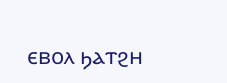ⲉⲃⲟⲗ ϧⲁⲧϩⲏ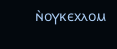ⲛ̀ⲟⲩⲕⲉⲭⲗⲟⲙ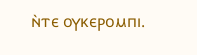ⲛ̀ⲧⲉ ⲟⲩⲕⲉⲣⲟⲙⲡⲓ.